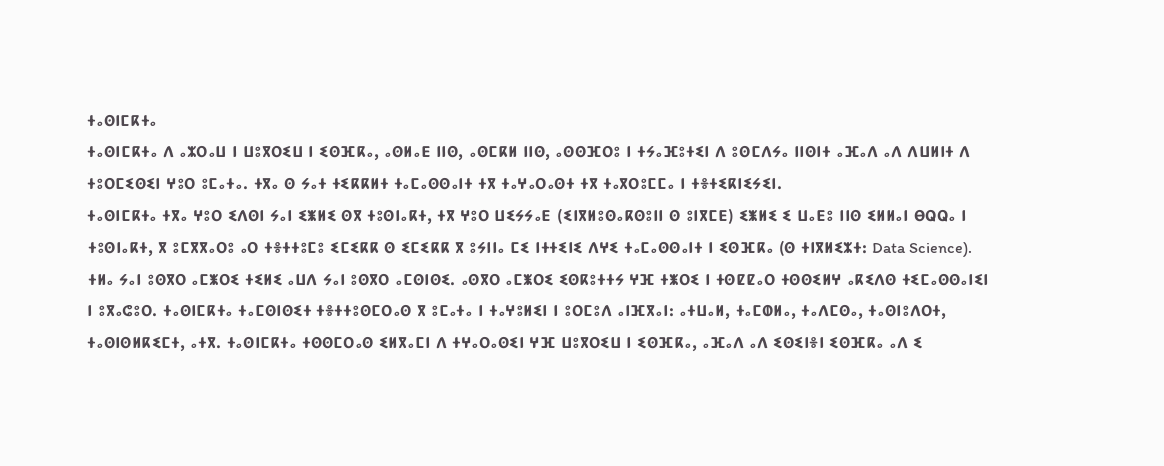ⵜⴰⵙⵏⵎⴽⵜⴰ
ⵜⴰⵙⵏⵎⴽⵜⴰ ⴷ ⴰⵣⵔⴰⵡ ⵏ ⵡⵓⴳⵔⵉⵡ ⵏ ⵉⵙⴼⴽⴰ, ⴰⵙⵍⴰⴹ ⵏⵏⵙ, ⴰⵙⵎⴽⵍ ⵏⵏⵙ, ⴰⵙⵙⴼⵔⵓ ⵏ ⵜⵢⴰⴼⵓⵜⵉⵏ ⴷ ⵓⵙⵎⴷⵢⴰ ⵏⵏⵙⵏⵜ ⴰⴼⴰⴷ ⴰⴷ ⴷⵡⵍⵏⵜ ⴷ ⵜⵓⵔⵎⵉⵙⵉⵏ ⵖⵓⵔ ⵓⵎⴰⵜⴰ. ⵜⴳⴰ ⵙ ⵢⴰⵜ ⵜⵉⴽⴽⵍⵜ ⵜⴰⵎⴰⵙⵙⴰⵏⵜ ⵜⴳ ⵜⴰⵖⴰⵔⴰⵙⵜ ⵜⴳ ⵜⴰⴳⵔⵓⵎⵎⴰ ⵏ ⵜⴻⵜⵉⴽⵏⵉⵢⵉⵏ.
ⵜⴰⵙⵏⵎⴽⵜⴰ ⵜⴳⴰ ⵖⵓⵔ ⵉⴷⵙⵏ ⵢⴰⵏ ⵉⵥⵍⵉ ⵙⴳ ⵜⵓⵙⵏⴰⴽⵜ, ⵜⴳ ⵖⵓⵔ ⵡⵉⵢⵢⴰⴹ (ⵉⵏⴳⵍⵓⵙⴰⴽⵙⵓⵏⵏ ⵙ ⵓⵏⴳⵎⴹ) ⵉⵥⵍⵉ ⵉ ⵡⴰⴹⵓ ⵏⵏⵙ ⵉⵍⵍⴰⵏ ⴱⵕⵕⴰ ⵏ ⵜⵓⵙⵏⴰⴽⵜ, ⴳ ⵓⵎⴳⴳⴰⵔⵓ ⴰⵔ ⵜⴻⵜⵜⵓⵎⵓ ⵉⵎⵉⴽⴽ ⵙ ⵉⵎⵉⴽⴽ ⴳ ⵓⵢⵏⵏⴰ ⵎⵉ ⵏⵜⵜⵉⵏⵉ ⴷⵖⵉ ⵜⴰⵎⴰⵙⵙⴰⵏⵜ ⵏ ⵉⵙⴼⴽⴰ (ⵙ ⵜⵏⴳⵍⵉⵣⵜ: Data Science). ⵜⵍⴰ ⵢⴰⵏ ⵓⵙⴳⵔ ⴰⵎⵥⵔⵉ ⵜⵉⵍⵉ ⴰⵡⴷ ⵢⴰⵏ ⵓⵙⴳⵔ ⴰⵎⵙⵏⵙⵉ. ⴰⵙⴳⵔ ⴰⵎⵥⵔⵉ ⵉⵙⴽⵓⵜⵜⵢ ⵖⴼ ⵜⵥⵔⵉ ⵏ ⵜⵙⵇⵇⴰⵔ ⵜⵙⵙⵉⵍⵖ ⴰⴽⵉⴷⵙ ⵜⵉⵎⴰⵙⵙⴰⵏⵉⵏ ⵏ ⵓⴳⴰⵛⵓⵔ. ⵜⴰⵙⵏⵎⴽⵜⴰ ⵜⴰⵎⵙⵏⵙⵉⵜ ⵜⴻⵜⵜⵓⵙⵎⵔⴰⵙ ⴳ ⵓⵎⴰⵜⴰ ⵏ ⵜⴰⵖⵓⵍⵉⵏ ⵏ ⵓⵔⵎⵓⴷ ⴰⵏⴼⴳⴰⵏ: ⴰⵜⵡⴰⵍ, ⵜⴰⵎⵀⵍⴰ, ⵜⴰⴷⵎⵙⴰ, ⵜⴰⵙⵏⵓⴷⵔⵜ, ⵜⴰⵙⵏⵙⵍⴽⵉⵎⵜ, ⴰⵜⴳ. ⵜⴰⵙⵏⵎⴽⵜⴰ ⵜⵙⵙⵎⵔⴰⵙ ⵉⵍⴳⴰⵎⵏ ⴷ ⵜⵖⴰⵔⴰⵙⵉⵏ ⵖⴼ ⵡⵓⴳⵔⵉⵡ ⵏ ⵉⵙⴼⴽⴰ, ⴰⴼⴰⴷ ⴰⴷ ⵉⵙⵉⵏⴻⵏ ⵉⵙⴼⴽⴰ ⴰⴷ ⵉ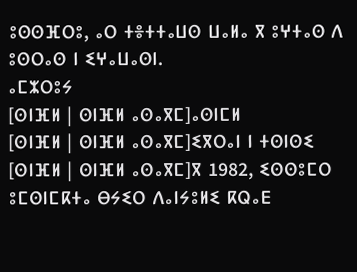ⵓⵙⵙⴼⵔⵓ, ⴰⵔ ⵜⴻⵜⵜⴰⵡⵙ ⵡⴰⵍⴰ ⴳ ⵓⵖⵜⴰⵙ ⴷ ⵓⵙⵔⴰⵙ ⵏ ⵉⵖⴰⵡⴰⵙⵏ.
ⴰⵎⵣⵔⵓⵢ
[ⵙⵏⴼⵍ | ⵙⵏⴼⵍ ⴰⵙⴰⴳⵎ]ⴰⵙⵏⵎⵍ
[ⵙⵏⴼⵍ | ⵙⵏⴼⵍ ⴰⵙⴰⴳⵎ]ⵉⴳⵔⴰⵏ ⵏ ⵜⵙⵏⵙⵉ
[ⵙⵏⴼⵍ | ⵙⵏⴼⵍ ⴰⵙⴰⴳⵎ]ⴳ 1982, ⵉⵙⵙⵓⵎⵔ ⵓⵎⵙⵏⵎⴽⵜⴰ ⴱⵢⵉⵔ ⴷⴰⵏⵢⵓⵍⵉ ⴽⵕⴰⴹ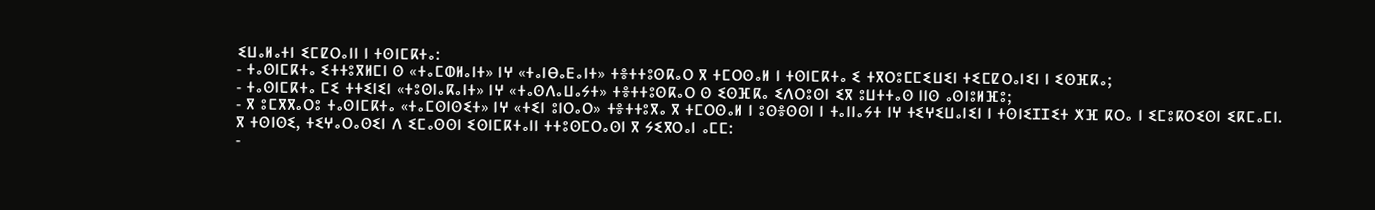ⵉⵡⴰⵍⴰⵜⵏ ⵉⵎⵇⵔⴰⵏⵏ ⵏ ⵜⵙⵏⵎⴽⵜⴰ:
- ⵜⴰⵙⵏⵎⴽⵜⴰ ⵉⵜⵜⵓⴳⵍⵎⵏ ⵙ «ⵜⴰⵎⵀⵍⴰⵏⵜ» ⵏⵖ «ⵜⴰⵏⴱⴰⴹⴰⵏⵜ» ⵜⴻⵜⵜⵓⵙⴽⴰⵔ ⴳ ⵜⵎⵔⵙⴰⵍ ⵏ ⵜⵙⵏⵎⴽⵜⴰ ⵉ ⵜⴳⵔⵓⵎⵎⵉⵡⵉⵏ ⵜⵉⵎⵇⵔⴰⵏⵉⵏ ⵏ ⵉⵙⴼⴽⴰ;
- ⵜⴰⵙⵏⵎⴽⵜⴰ ⵎⵉ ⵜⵜⵉⵏⵉⵏ «ⵜⵓⵙⵏⴰⴽⴰⵏⵜ» ⵏⵖ «ⵜⴰⵙⴷⴰⵡⴰⵢⵜ» ⵜⴻⵜⵜⵓⵙⴽⴰⵔ ⵙ ⵉⵙⴼⴽⴰ ⵉⴷⵔⵓⵙⵏ ⵉⴳ ⵓⵡⵜⵜⴰⵙ ⵏⵏⵙ ⴰⵙⵏⵓⵍⴼⵓ;
- ⴳ ⵓⵎⴳⴳⴰⵔⵓ ⵜⴰⵙⵏⵎⴽⵜⴰ «ⵜⴰⵎⵙⵏⵙⵉⵜ» ⵏⵖ «ⵜⵉⵏ ⵓⵏⵔⴰⵔ» ⵜⴻⵜⵜⵓⴳⴰ ⴳ ⵜⵎⵔⵙⴰⵍ ⵏ ⵓⵙⴻⵙⵙⵏ ⵏ ⵜⴰⵏⵏⴰⵢⵜ ⵏⵖ ⵜⵉⵖⵉⵡⴰⵏⵉⵏ ⵏ ⵜⵙⵏⵉⵊⵊⵉⵜ ⵅⴼ ⴽⵔⴰ ⵏ ⵉⵎⵓⴽⵔⵉⵙⵏ ⵉⴽⵎⴰⵎⵏ.
ⴳ ⵜⵙⵏⵙⵉ, ⵜⵉⵖⴰⵔⴰⵙⵉⵏ ⴷ ⵉⵎⴰⵙⵙⵏ ⵉⵙⵏⵎⴽⵜⴰⵏⵏ ⵜⵜⵓⵙⵎⵔⴰⵙⵏ ⴳ ⵢⵉⴳⵔⴰⵏ ⴰⵎⵎ:
-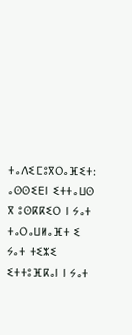ⵜⴰⴷⵉⵎⵓⴳⵔⴰⴼⵉⵜ: ⴰⵙⵙⵉⴹⵏ ⵉⵜⵜⴰⵡⵙ ⴳ ⵓⵙⴽⴽⵉⵔ ⵏ ⵢⴰⵜ ⵜⴰⵔⴰⵡⵍⴰⴼⵜ ⵉ ⵢⴰⵜ ⵜⵉⵣⵉ ⵉⵜⵜⵓⴼⴽⴰⵏ ⵏ ⵢⴰⵜ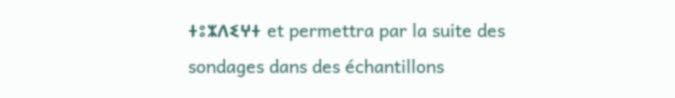ⵜⵓⵣⴷⵉⵖⵜ et permettra par la suite des sondages dans des échantillons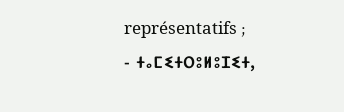représentatifs ;
- ⵜⴰⵎⵉⵜⵔⵓⵍⵓⵊⵉⵜ,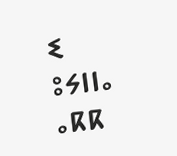ⵉ ⵓⵢⵏⵏⴰ ⴰⴽⴽ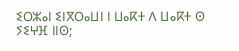ⵉⵔⵣⴰⵏ ⵉⵏⴳⵔⴰⵡⵏ ⵏ ⵡⴰⴽⵜ ⴷ ⵡⴰⴽⵜ ⵙ ⵢⵉⵖⴼ ⵏⵏⵙ;